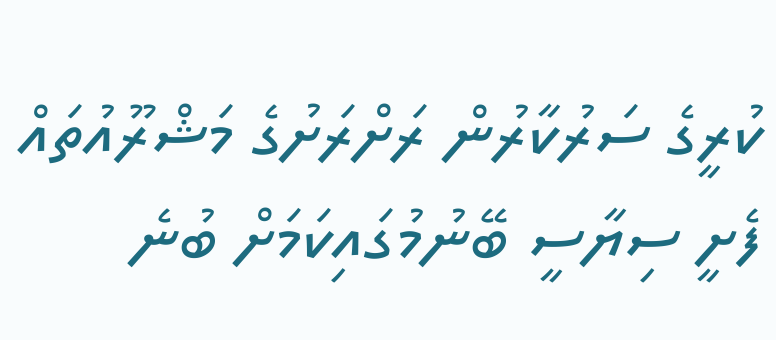ކުރީގެ ސަރުކާރުން ރަށްރަށުގެ މަޝްރޫއުތައް ފެށީ ސިޔާސީ ބޭނުމުގައިކަމަށް ބުނެ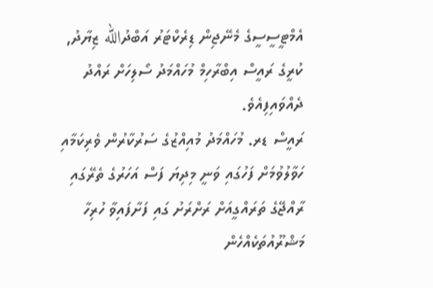އެމްޓީސީސީގެ މެނޭޖިން ޑިރެކްޓަރު އަބްދުالله ޒިޔާދު, ކުރީގެ ރައީސް އިބްރާހިމް މުހައްމަދު ސޯލިހަށް ރައްދު ދެއްވައިފިއެވެ.
ރައީސް ޑރ. މުހައްމަދު މުއިއްޒުގެ ސަރުކާރުން ވެރިކަމާއި ހަވާލުވުމަށް ފަހުގައި ވަނީ މިދިޔަ ފަސް އަހަރުގެ ތެރޭގައި ރާއްޖޭގެ ތަރައްގީއަށް ރަށްރަށު ގައި ފަށާފައިވާ ހުރިހާ މަޝްރޫއުތަކެއްހެން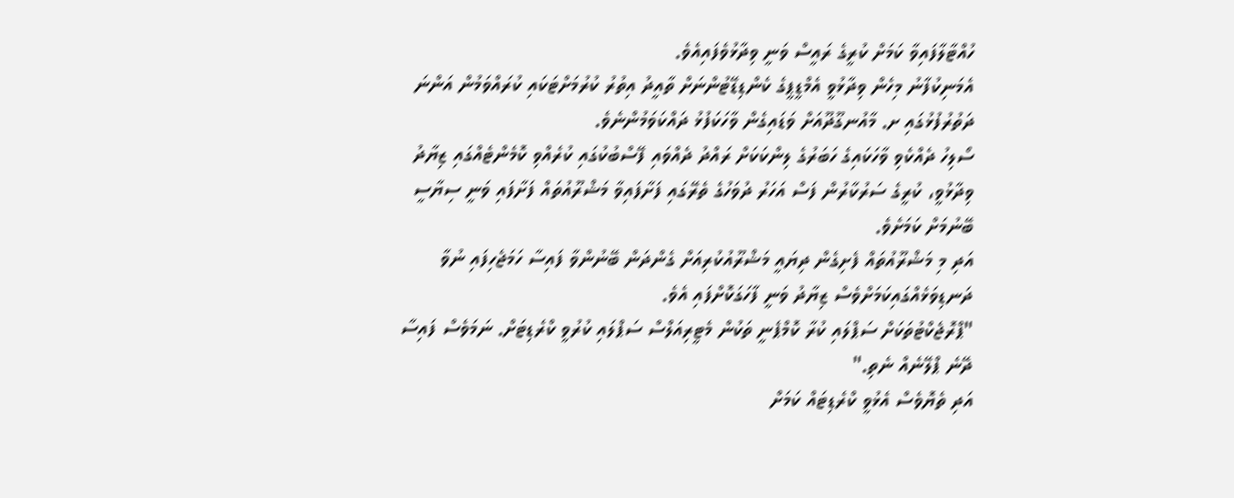ހުއްޓާލާފައިވާ ކަމަށް ކުރީގެ ރައީސް ވަނީ ވިދާޅުވެފައިއެވެ.
އެމަނިކުފާނު މިހެން ވިދާޅުވީ އެމްޑީޕީގެ ކެންޑިޑޭޓުންނަށް ތާއީދު އިތުރު ކުރުމަށްޓަކައި ކުރައްވަމުން އަންނަ ދަތުރުފުޅުގައި ށ. މާއުނގޫދޫއަށް ވަޑައިގެން ވާހަކަފުޅު ދައްކަވަމުންނެވެ.
ސޯލިހު ދެއްކެވި ވާހަކައިގެ ހަބަރުގެ ލިންކަކަށް ރައްދު ދެއްވައި ފޭސްބުކުގައި ކުރެއްވި ކޮމެންޓެއްގައި ޒިޔާދު ވިދާޅުވީ، ކުރީގެ ސަރުކާރުން ފަސް އަހަރު ދުވަހުގެ ތެރޭގައި ފަށާފައިވާ މަޝްރޫއުތައް ފަށާފައި ވަނީ ސިޔާސީ ބޭނުމަށް ކަމަށެވެ.
އަދި މި މަޝްރޫއުތައް ފެށިގެން ދިޔައީ މަޝްރޫއުކުރިއަށް ގެންދަން ބޭނުންވާ ފައިސާ ހަމަޖެހިފައި ނުވާ ދަނޑިވަޅެއްގައިކަމަށްވެސް ޒިޔާދު ވަނީ ފާހަގަކޮށްފައި އެވެ.
"ޕްރޮޖެކްޓުތަކަށް ސަޕްލައި ކުރާ ކޮމްޕެނީ ތަކުން މެޓީރިއަލްސް ސަޕްލައި ކުރުވީ ކްރެޑިޓަށް. ނަމަވެސް ފައިސާ ދޭނެ ޕްލޭނެއް ނެތި."
އަދި ތެޔޮވެސް އެޅުވީ ކްރެޑިޓައް ކަމަށް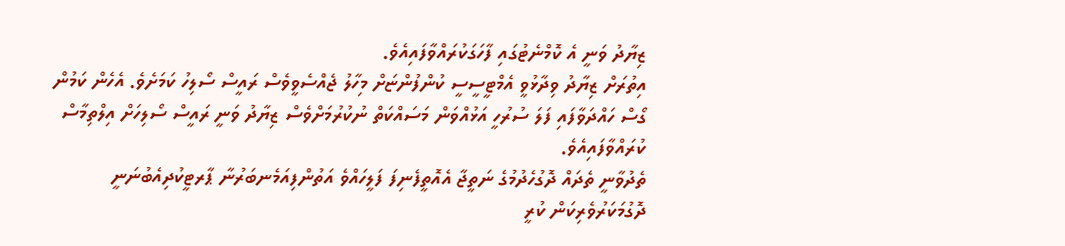ޒިޔާދު ވަނީ އެ ކޮމްނެޓުގައި ފާހަގަކުރައްވާފައިއެވެ.
އިތުރަށް ޒިޔާދު ވިދާޅުވީ އެމްޓީސީސީ ކުންފުންޏަށް މިހާލު ޖެއްސެވީވެސް ރައީސް ސޯލިހު ކަމަށެވެ. އެހެން ކަމުން ގޯސް ހައްދަވާފައި ފަލަ ސުރުހީ އަޅުއްވަން މަސައްކަތް ނުކުރުމަށްވެސް ޒިޔާދު ވަނީ ރައީސް ސޯލިހަށް އިލްތިމާސް ކުރައްވާފައިއެވެ.
ތެދުވާނީ ތެދައް ދޮގުހެދުމުގެ ނަތީޖާ އެއޮތީފެނިފަ ފަލީހައްވެ އަތުންފިއަމެނބަރުނާ ޕާރޓީކުދިއެބުނަނީ ދޮގުމަކަރުވެރިކަން ކުރީ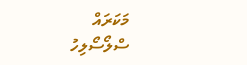މަކަރައް
ސްލޯސޯލިހު